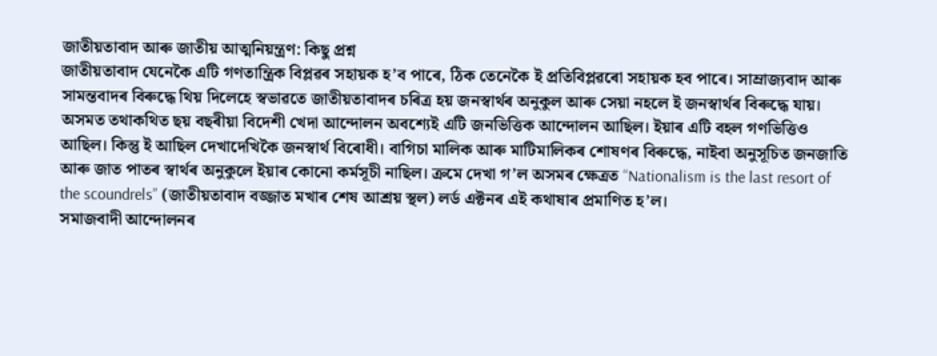জাতীয়তাবাদ আৰু জাতীয় আত্মনিয়ন্ত্রণ: কিছু প্রশ্ন
জাতীয়তাবাদ যেনেকৈ এটি গণতান্ত্রিক বিপ্লৱৰ সহায়ক হ’ব পাৰে, ঠিক তেনেকৈ ই প্রতিবিপ্লৱৰো সহায়ক হব পাৰে। সাম্রাজ্যবাদ আৰু সামন্তবাদৰ বিৰুদ্ধে থিয় দিলেহে স্বভাৱতে জাতীয়তাবাদৰ চৰিত্ৰ হয় জনস্বাৰ্থৰ অনুকুল আৰু সেয়া নহলে ই জনস্বাৰ্থৰ বিৰুদ্ধে যায়।
অসমত তথাকথিত ছয় বছৰীয়া বিদেশী খেদা আন্দোলন অবশ্যেই এটি জনভিত্তিক আন্দোলন আছিল। ইয়াৰ এটি বহল গণভিত্তিও আছিল। কিন্তু ই আছিল দেখাদেখিকৈ জনস্বার্থ বিৰোধী। বাগিচা মালিক আৰু মাটিমালিকৰ শোষণৰ বিৰুদ্ধে, নাইবা অনুসূচিত জনজাতি আৰু জাত পাতৰ স্বাৰ্থৰ অনুকুলে ইয়াৰ কোনো কর্মসূচী নাছিল। ক্রমে দেখা গ’ল অসমৰ ক্ষেত্ৰত “Nationalism is the last resort of the scoundrels” (জাতীয়তাবাদ বজ্জাত মখাৰ শেষ আশ্রয় স্থল) লৰ্ড এক্টনৰ এই কথাষাৰ প্ৰমাণিত হ’ল।
সমাজবাদী আন্দোলনৰ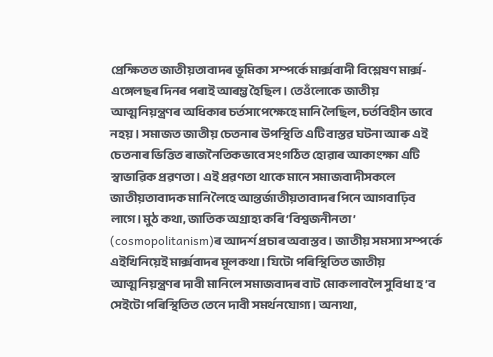প্ৰেক্ষিতত জাতীয়তাবাদৰ ভূমিকা সম্পর্কে মার্ক্সবাদী বিশ্লেষণ মার্ক্স-এঙ্গেলছৰ দিনৰ পৰাই আৰম্ভ হৈছিল। তেওঁলোকে জাতীয় আত্মনিয়ন্ত্ৰণৰ অধিকাৰ চৰ্তসাপেক্ষেহে মানি লৈছিল, চর্তবিহীন ভাবে নহয়। সমাজত জাতীয় চেতনাৰ উপস্থিতি এটি বাস্তৱ ঘটনা আৰু এই চেতনাৰ ভিত্তিত ৰাজনৈতিকভাবে সংগঠিত হোৱাৰ আকাংক্ষা এটি স্বাভাৱিক প্ৰৱণতা। এই প্রৱণতা থাকে মানে সমাজবাদীসকলে জাতীয়তাবাদক মানি লৈহে আন্তর্জাতীয়তাবাদৰ পিনে আগবাঢ়িব লাগে। মুঠ কথা, জাতিক অগ্রাহ্য কৰি ‘বিশ্বজনীনতা’ (cosmopolitanism)ৰ আদৰ্শ প্ৰচাৰ অবাস্তব। জাতীয় সমস্যা সম্পর্কে এইখিনিয়েই মার্ক্সবাদৰ মূলকথা। যিটো পৰিস্থিতিত জাতীয় আত্মনিয়ন্ত্রণৰ দাবী মানিলে সমাজবাদৰ বাট মোকলাবলৈ সুবিধা হ’ব সেইটো পৰিস্থিতিত তেনে দাবী সমর্থনযোগ্য। অন্যথা,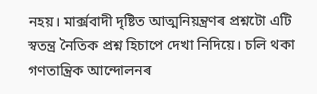নহয়। মার্ক্সবাদী দৃষ্টিত আত্মনিয়ন্ত্ৰণৰ প্ৰশ্নটো এটি স্বতন্ত্র নৈতিক প্রশ্ন হিচাপে দেখা নিদিয়ে। চলি থকা গণতান্ত্রিক আন্দোলনৰ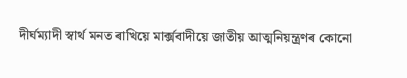দীৰ্ঘম্যাদী স্বার্থ মনত ৰাখিয়ে মার্ক্সবাদীয়ে জাতীয় আত্মনিয়ন্ত্ৰণৰ কোনো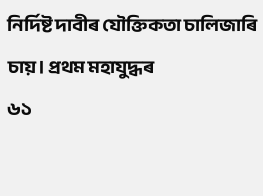নির্দিষ্ট দাবীৰ যৌক্তিকতা চালিজাৰি চায়। প্রথম মহাযুদ্ধৰ
৬১